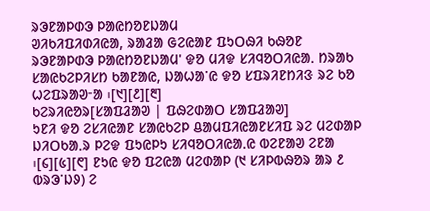ᱨᱳᱱᱟᱞᱰᱳ ᱞᱟᱭᱴᱚᱱᱡᱟᱢ
ᱣᱤᱠᱤᱯᱤᱰᱤᱭᱟ, ᱨᱟᱲᱟ ᱜᱮᱭᱟᱱ ᱯᱩᱛᱷᱤ ᱠᱷᱚᱱ
ᱨᱳᱱᱟᱞᱰᱳ ᱞᱟᱭᱴᱚᱱᱡᱟᱢ' ᱫᱚ ᱢᱤᱫ ᱥᱤᱧᱚᱛᱤᱭᱟᱹ ᱴᱨᱟᱠ ᱥᱟᱭᱠᱮᱞᱤᱥᱴ ᱠᱟᱱᱟᱭ, ᱡᱟᱦᱟᱸᱭ ᱫᱚ ᱥᱯᱨᱤᱱᱴᱤᱝ ᱨᱮ ᱠᱚ ᱦᱮᱯᱨᱟᱣᱼᱟ ᱾[᱑][᱒][᱓]
ᱠᱮᱨᱤᱭᱚᱨ[ᱥᱟᱯᱲᱟᱣ | ᱯᱷᱮᱰᱟᱛ ᱥᱟᱯᱲᱟᱣ]
ᱩᱱᱤ ᱫᱚ ᱮᱥᱤᱭᱟᱱ ᱥᱟᱭᱠᱮᱞ ᱪᱟᱢᱯᱤᱭᱟᱱᱥᱤᱯ ᱨᱮ ᱢᱮᱰᱟᱞ ᱡᱤᱛᱠᱟᱹᱨ ᱞᱮᱫ ᱯᱩᱭᱞᱩ ᱥᱤᱧᱚᱛᱤᱭᱟᱹᱭ ᱵᱮᱱᱟᱣ ᱮᱱᱟ ᱾[᱔][᱕][᱖] ᱱᱩᱭ ᱫᱚ ᱯᱮᱭᱟ ᱢᱮᱰᱟᱞ (᱑ ᱥᱤᱞᱵᱷᱚᱨ ᱟᱨ ᱒ ᱵᱨᱳᱸᱡᱽ) ᱮ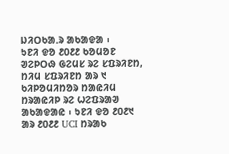ᱡᱤᱛᱠᱟᱹᱨ ᱟᱠᱟᱫᱟ ᱾
ᱩᱱᱤ ᱫᱚ ᱒᱐᱒᱒ ᱠᱚᱢᱚᱱ ᱣᱮᱞᱛᱷ ᱜᱮᱢᱥ ᱨᱮ ᱥᱯᱨᱤᱱᱴ, ᱴᱤᱢ ᱥᱯᱨᱤᱱᱴ ᱟᱨ ᱑ ᱠᱤᱞᱚᱢᱤᱴᱚᱨ ᱴᱟᱭᱤᱢ ᱴᱨᱟᱭᱤᱞ ᱨᱮ ᱦᱮᱯᱨᱟᱣ ᱟᱠᱟᱫᱟᱭ ᱾ ᱩᱱᱤ ᱫᱚ ᱒᱐᱒᱑ ᱟᱨ ᱒᱐᱒᱒ UCI ᱴᱨᱟᱠ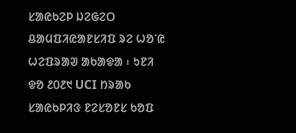ᱥᱟᱭᱠᱮᱞ ᱡᱮᱜᱮᱛ ᱪᱟᱢᱯᱤᱭᱟᱱᱥᱤᱯ ᱨᱮ ᱦᱚᱸᱭ ᱦᱮᱯᱨᱟᱣ ᱟᱠᱟᱫᱟ ᱾ ᱩᱱᱤ ᱫᱚ ᱒᱐᱒᱑ UCI ᱴᱨᱟᱠ ᱥᱟᱭᱠᱞᱤᱝ ᱱᱮᱥᱚᱱᱥ ᱠᱚᱯ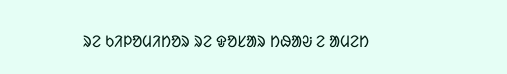ᱨᱮ ᱠᱤᱞᱚᱢᱤᱴᱚᱨ ᱨᱮ ᱫᱚᱥᱟᱨ ᱴᱷᱟᱶ ᱮ ᱟᱢᱮᱴ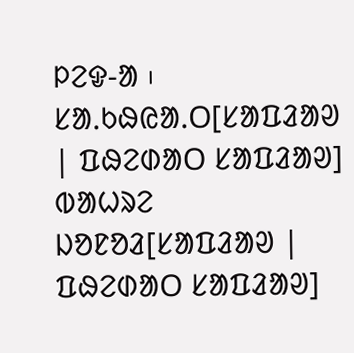ᱞᱮᱫ-ᱟ ᱾
ᱥᱟᱹᱠᱷᱭᱟᱹᱛ[ᱥᱟᱯᱲᱟᱣ | ᱯᱷᱮᱰᱟᱛ ᱥᱟᱯᱲᱟᱣ]
ᱵᱟᱦᱨᱮ ᱡᱚᱱᱚᱲ[ᱥᱟᱯᱲᱟᱣ | ᱯᱷᱮᱰᱟᱛ ᱥᱟᱯᱲᱟᱣ]